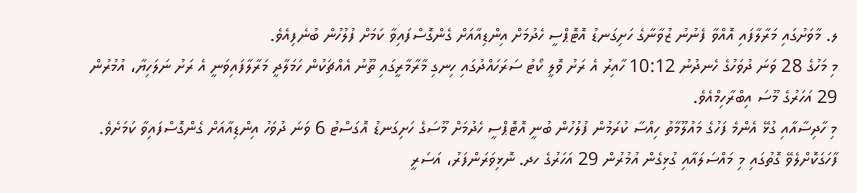ލ. މާވަށުގައި މަރާލާފައި އޮއްވާ ފެނުނު ޒުވާނާގެ ހަށިގަނޑު އޮޓޮޕްސީ ހެދުމަށް އިންޑިއާއަށް ގެންގޮސްފައިވާ ކަމަށް ފުލުހުން ބުނެފިއެވެ.
މި މަހުގެ 28 ވަނަ ދުވަހުގެ ހެނދުނު 10:12 ހާއިރު އެ ރަށު ވޮލީ ކޯޓު ސަރަހައްދުގައި ހިނގި މާރާމާރީގައި ތޫނު އެއްޗަކުން ހަމަލާދީ މަރާލާފައިވަނީ އެ ރަށު ނަލަހިޔާ، އުމުރުން 29 އަހަރުގެ މޫސަ އިބްރާހިމްއެވެ.
މި ހާދިސާއާއި ގުޅޭ އެންމެ ފަހުގެ މައުލޫމާތު ހިއްސާ ކުރަމުން ފުލުހުން ބުނީ އޮޓޮޕްސީ ހެދުމަށް މޫސަގެ ހަށިގަނޑު އޮގަސްޓު 6 ވަނަ ދުވަހު އިންޑިއާއަށް ގެންގޮސްފައިވާ ކަމަށެވެ.
ފާހަގަކޮށްލެވޭ ގޮތުގައި މި މައްސަލައާއި ގުޅިގެން އުމުރުން 29 އަހަރުގެ ހދ. ނޮޅިވަރަންފަރު، އަސަރީ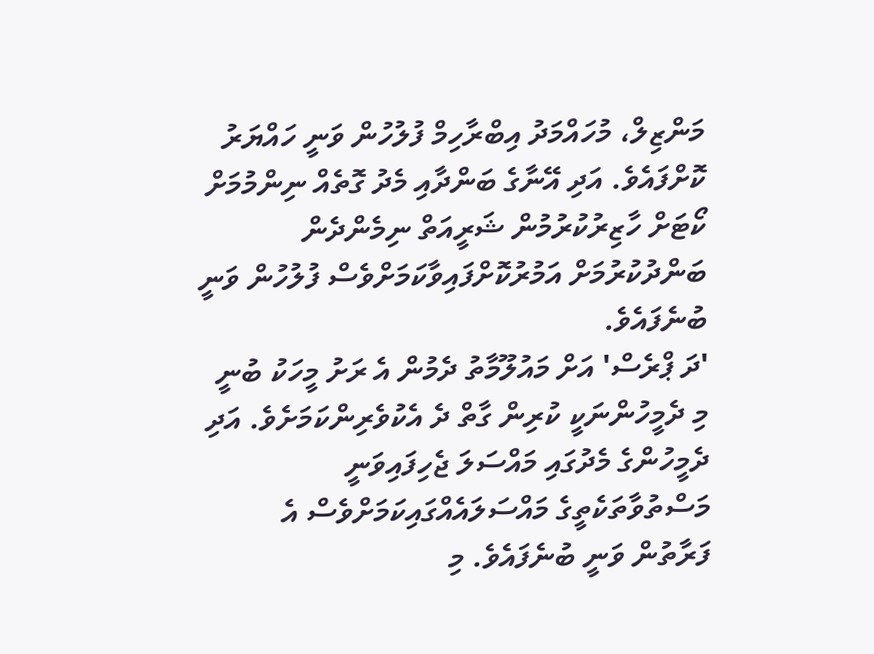މަންޒިލް، މުހައްމަދު އިބްރާހިމް ފުލުހުން ވަނީ ހައްޔަރު ކޮށްފައެވެ. އަދި އޭނާގެ ބަންދާއި މެދު ގޮތެއް ނިންމުމަށް ކޯޓަށް ހާޒިރުކުރުމުން ޝަރީއަތް ނިމެންދެން ބަންދުކުރުމަށް އަމުރުކޮށްފައިވާކަމަށްވެސް ފުލުހުން ވަނީ ބުނެފައެވެ.
'ދަ ޕްރެސް' އަށް މައުލޫމާތު ދެމުން އެ ރަށު މީހަކު ބުނީ މި ދެމީހުންނަކީ ކުރިން ގާތް ދެ އެކުވެރިންކަމަށެވެ. އަދި ދެމީހުންގެ މެދުގައި މައްސަލަ ޖެހިފައިވަނީ މަސްތުވާތަކެތީގެ މައްސަލައެއްގައިކަމަށްވެސް އެ ފަރާތުން ވަނީ ބުނެފައެވެ. މި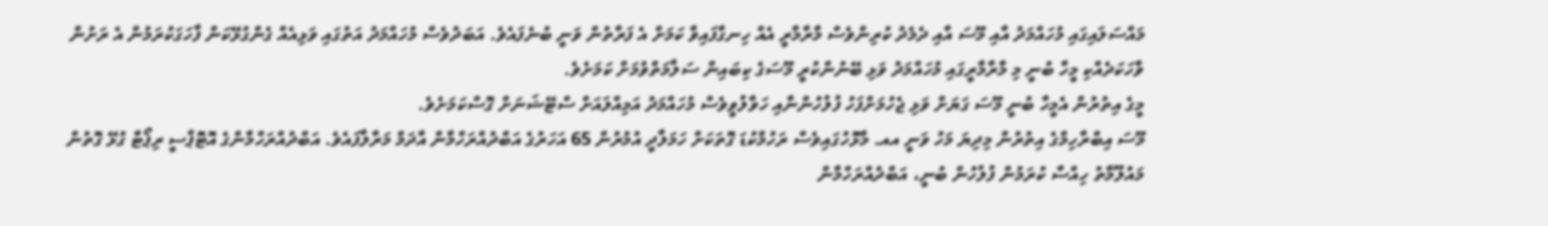މައްސަލައިގައި މުހައްމަދު އާއި މޫސަ އާއި ދެމެދު ކުރިންވެސް މާރާމާރީ އެއް ހިނގާފައިވާ ކަމަށް އެ ފަރާތުން ވަނީ ބުނެފައެވެ. އަބަދުވެސް މުހައްމަދު އަތުގައި ވަޅިއެއް ގެންގުޅޭކަން ފާހަގަކުރަމުން އެ ރަށުން ވާހަކަދެއްކި މީހާ ބުނީ މި މާރާމާރީގައި މުހައްމަދު ވަޅި ބޭނުންކުރީ މޫސަގެ ކިބައިން ސަލާމަތްވުމަށް ކަމަށެވެ.
މީގެ އިތުރުން އެމީހާ ބުނީ މޫސަ ގަޔަށް ވަޅި ޖެހުމަށްފަހު ފުލުހުންނާއި ހަވާލުވީވެސް މުހައްމަދު އަމިއްލައަށް ސްޓޭޝަނަށް ގޮސްކަމަށެވެ.
މޫސަ އިބްރާހިމްގެ އިތުރުން މިދިޔަ މަހު ވަނީ އއ. މާޅޮހުގައިވެސް ރަހުމްކުޑަ ގޮތަކަށް ހަމަލާދީ އުމުރުން 65 އަހަރުގެ އަބްދުއްރަހްމާން އާދަމް މަރާލާފައެވެ. އަބްދުއްރަހްމާންގެ އޮޓޮޕްސީ ރިޕޯޓާ ގުޅޭ ގޮތުން މައުލޫމާތު ހިއްސާ ކުރަމުން ފުލުހުން ބުނީ، އަބްދުއްރަހްމާން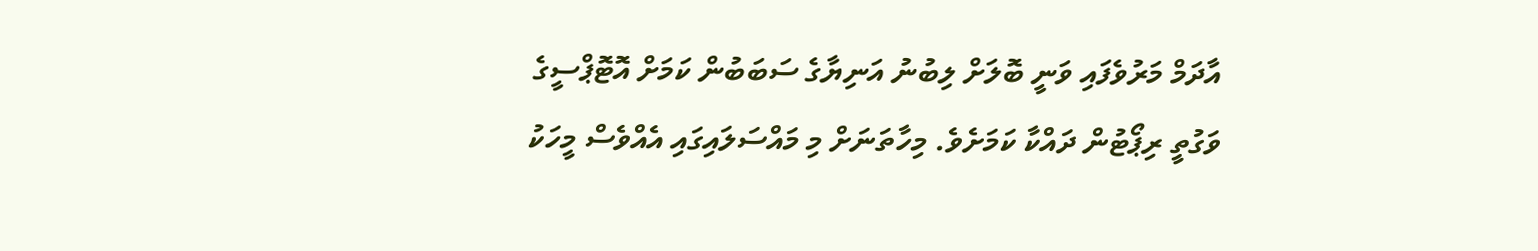އާދަމް މަރުވެފައި ވަނީ ބޮލަށް ލިބުނު އަނިޔާގެ ސަބަބުން ކަމަށް އޮޓޮޕްސީގެ ވަގުތީ ރިޕޯޓުން ދައްކާ ކަމަށެވެ. މިހާތަނަށް މި މައްސަލައިގައި އެއްވެސް މީހަކު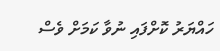ހައްޔަރު ކޮށްފައި ނުވާ ކަމަށް ވެސް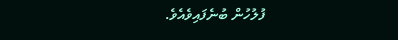ފުލުހުން ބުނެފައިވެއެވެ.